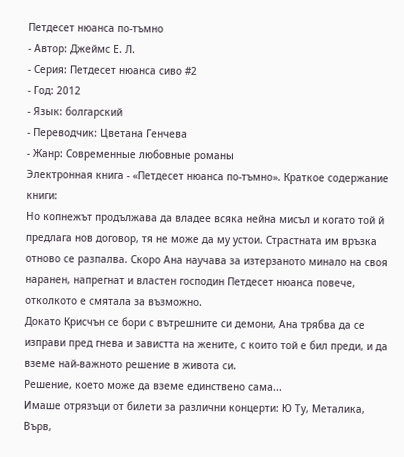Петдесет нюанса по-тъмно
- Автор: Джеймс Е. Л.
- Серия: Петдесет нюанса сиво #2
- Год: 2012
- Язык: болгарский
- Переводчик: Цветана Генчева
- Жанр: Современные любовные романы
Электронная книга - «Петдесет нюанса по-тъмно». Краткое содержание книги:
Но копнежът продължава да владее всяка нейна мисъл и когато той й предлага нов договор, тя не може да му устои. Страстната им връзка отново се разпалва. Скоро Ана научава за изтерзаното минало на своя наранен, напрегнат и властен господин Петдесет нюанса повече, отколкото е смятала за възможно.
Докато Крисчън се бори с вътрешните си демони, Ана трябва да се изправи пред гнева и завистта на жените, с които той е бил преди, и да вземе най-важното решение в живота си.
Решение, което може да вземе единствено сама...
Имаше отрязъци от билети за различни концерти: Ю Ту, Металика, Върв,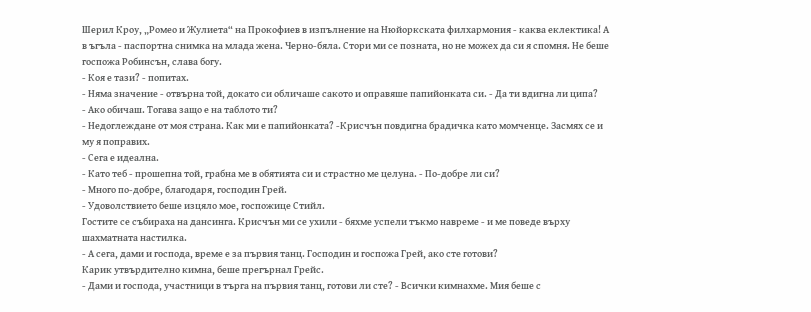Шерил Кроу, „Ромео и Жулиета“ на Прокофиев в изпълнение на Нюйоркската филхармония - каква еклектика! А в ъгъла - паспортна снимка на млада жена. Черно-бяла. Стори ми се позната, но не можех да си я спомня. Не беше госпожа Робинсън, слава богу.
- Коя е тази? - попитах.
- Няма значение - отвърна той, докато си обличаше сакото и оправяше папийонката си. - Да ти вдигна ли ципа?
- Ако обичаш. Тогава защо е на таблото ти?
- Недоглеждане от моя страна. Как ми е папийонката? -Крисчън повдигна брадичка като момченце. Засмях се и му я поправих.
- Сега е идеална.
- Като теб - прошепна той, грабна ме в обятията си и страстно ме целуна. - По-добре ли си?
- Много по-добре, благодаря, господин Грей.
- Удоволствието беше изцяло мое, госпожице Стийл.
Гостите се събираха на дансинга. Крисчън ми се ухили - бяхме успели тъкмо навреме - и ме поведе върху шахматната настилка.
- А сега, дами и господа, време е за първия танц. Господин и госпожа Грей, ако сте готови?
Карик утвърдително кимна, беше прегърнал Грейс.
- Дами и господа, участници в търга на първия танц, готови ли сте? - Всички кимнахме. Мия беше с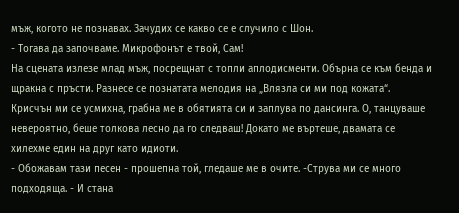мъж, когото не познавах. Зачудих се какво се е случило с Шон.
- Тогава да започваме. Микрофонът е твой, Сам!
На сцената излезе млад мъж, посрещнат с топли аплодисменти. Обърна се към бенда и щракна с пръсти. Разнесе се познатата мелодия на „Влязла си ми под кожата“.
Крисчън ми се усмихна, грабна ме в обятията си и заплува по дансинга. О, танцуваше невероятно, беше толкова лесно да го следваш! Докато ме въртеше, двамата се хилехме един на друг като идиоти.
- Обожавам тази песен - прошепна той, гледаше ме в очите. -Струва ми се много подходяща. - И стана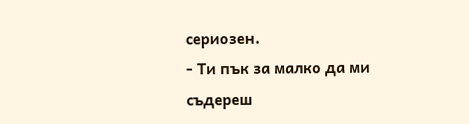сериозен.
- Ти пък за малко да ми съдереш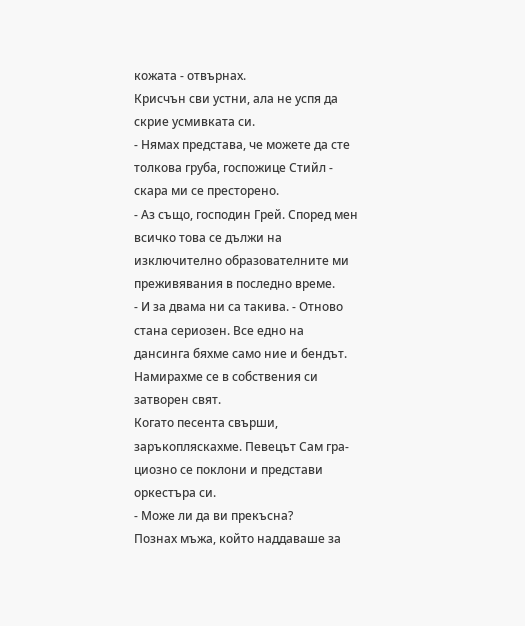кожата - отвърнах.
Крисчън сви устни, ала не успя да скрие усмивката си.
- Нямах представа, че можете да сте толкова груба, госпожице Стийл - скара ми се престорено.
- Аз също, господин Грей. Според мен всичко това се дължи на изключително образователните ми преживявания в последно време.
- И за двама ни са такива. - Отново стана сериозен. Все едно на дансинга бяхме само ние и бендът. Намирахме се в собствения си затворен свят.
Когато песента свърши, заръкопляскахме. Певецът Сам гра-циозно се поклони и представи оркестъра си.
- Може ли да ви прекъсна?
Познах мъжа, който наддаваше за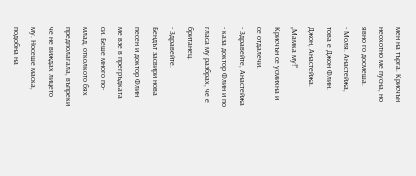мен на търга. Крисчън неохотно ме пусна, но явно го досмеша.
- Моля. Анастейжа, това е Джон Флин. Джон, Анастейжа.
„Мамка му!“
Крисчън се усмихна и се отдалечи.
- Здравейте, Анастейжа - каза доктор Флин и по гласа му разбрах, че е британец.
- Здравейте.
Бендът засвири нова песен и доктор Флин ме взе в прегръдката си. Беше много по-млад, отколкото бях предполагала, въпреки че не виждах лицето му. Носеше маска, подобна на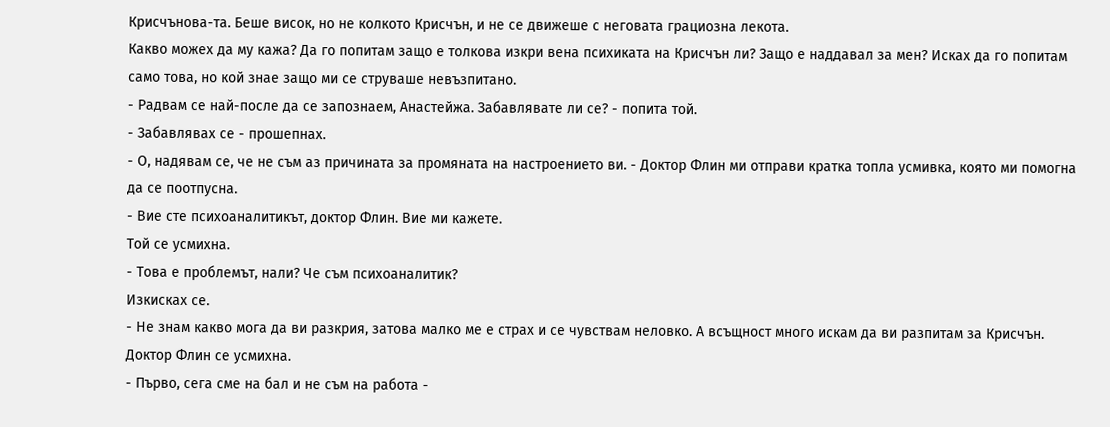Крисчънова-та. Беше висок, но не колкото Крисчън, и не се движеше с неговата грациозна лекота.
Какво можех да му кажа? Да го попитам защо е толкова изкри вена психиката на Крисчън ли? Защо е наддавал за мен? Исках да го попитам само това, но кой знае защо ми се струваше невъзпитано.
- Радвам се най-после да се запознаем, Анастейжа. Забавлявате ли се? - попита той.
- Забавлявах се - прошепнах.
- О, надявам се, че не съм аз причината за промяната на настроението ви. - Доктор Флин ми отправи кратка топла усмивка, която ми помогна да се поотпусна.
- Вие сте психоаналитикът, доктор Флин. Вие ми кажете.
Той се усмихна.
- Това е проблемът, нали? Че съм психоаналитик?
Изкисках се.
- Не знам какво мога да ви разкрия, затова малко ме е страх и се чувствам неловко. А всъщност много искам да ви разпитам за Крисчън.
Доктор Флин се усмихна.
- Първо, сега сме на бал и не съм на работа -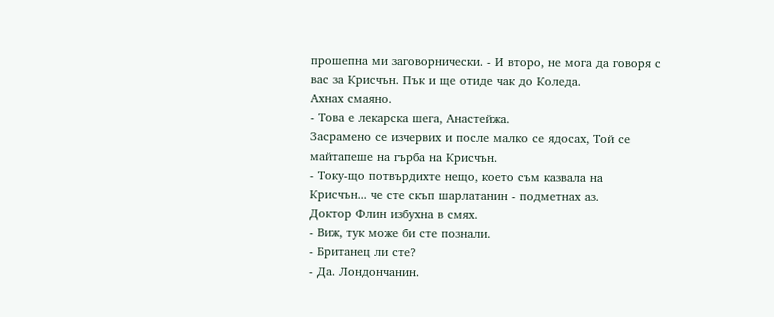прошепна ми заговорнически. - И второ, не мога да говоря с вас за Крисчън. Пък и ще отиде чак до Коледа.
Ахнах смаяно.
- Това е лекарска шега, Анастейжа.
Засрамено се изчервих и после малко се ядосах, Той се майтапеше на гърба на Крисчън.
- Току-що потвърдихте нещо, което съм казвала на Крисчън... че сте скъп шарлатанин - подметнах аз.
Доктор Флин избухна в смях.
- Виж, тук може би сте познали.
- Британец ли сте?
- Да. Лондончанин.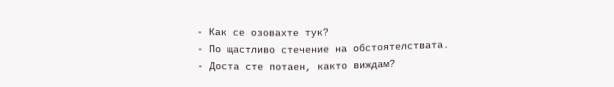- Как се озовахте тук?
- По щастливо стечение на обстоятелствата.
- Доста сте потаен, както виждам?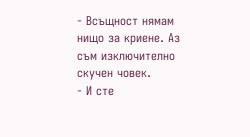- Всъщност нямам нищо за криене. Аз съм изключително скучен човек.
- И сте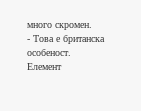много скромен.
- Това е британска особеност. Елемент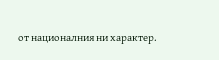от националния ни характер.